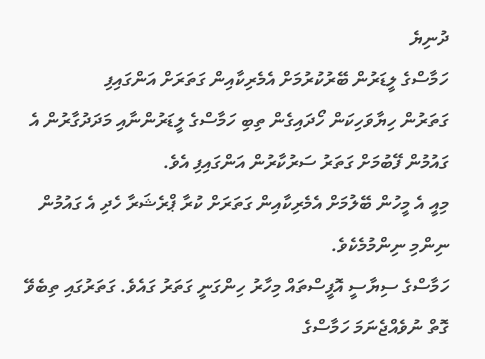ދުނިޔެ
ހަމާސްގެ ލީޑަރުން ބޭރުކުރުމަށް އެމެރިކާއިން ގަތަރަށް އަންގައިފި
ގަތަރުން ހިޔާވަހިކަން ހޯދައިގެން ތިބި ހަމާސްގެ ލީޑަރުންނާއި މަދަދުގާރުން އެ ގައުމުން ފޭބުމަށް ގަތަރު ސަރުކާރުން އަންގައިފި އެވެ.
މިއީ އެ މީހުން ބޭލުމަށް އެމެރިކާއިން ގަތަރަށް ކުރާ ޕްރެޝަރާ ހެދި އެ ގައުމުން ނިންމި ނިންމުމެކެވެ.
ހަމާސްގެ ސިޔާސީ އޮފީސްތައް މިހާރު ހިންގަނީ ގަތަރު ގައެވެ. ގަތަރުގައި ތިބެވޭ ގޮތް ނުވެއްޖެނަމަ ހަމާސްގެ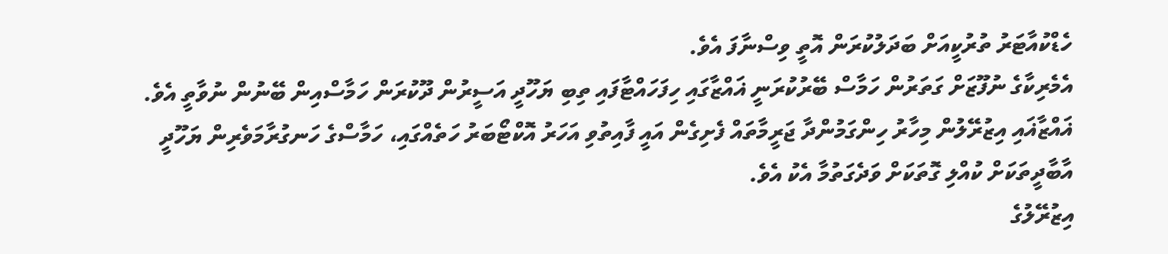ހެޑްކުއާޓަރު ތުރުކީއަށް ބަދަލުކުރަން އޮތީ ވިސްނާފަ އެވެ.
އެމެރިކާގެ ނުފޫޒަށް ގަތަރުން ހަމާސް ބޭރުކުރަނީ ޣައްޒާގައި ހިފަހައްޓާފައި ތިބި ޔަހޫދީ އަސީރުން ދޫކުރަން ހަމާސްއިން ބޭނުން ނުވާތީ އެވެ.
ޣައްޒާޣައި އިޒުރޭލުން މިހާރު ހިންގަމުންދާ ޖަރީމާތައް ފެށިގެން އައީ ފާއިތުވި އަހަރު އޮކްޓޯބަރު ހަތެއްގައި، ހަމާސްގެ ހަނގުރާމަވެރިން ޔަހޫދީ އާބާދީތަކަށް ކުއްލި ގޮތަކަށް ވަދެގަތުމާ އެކު އެވެ.
އިޒުރޭލުގެ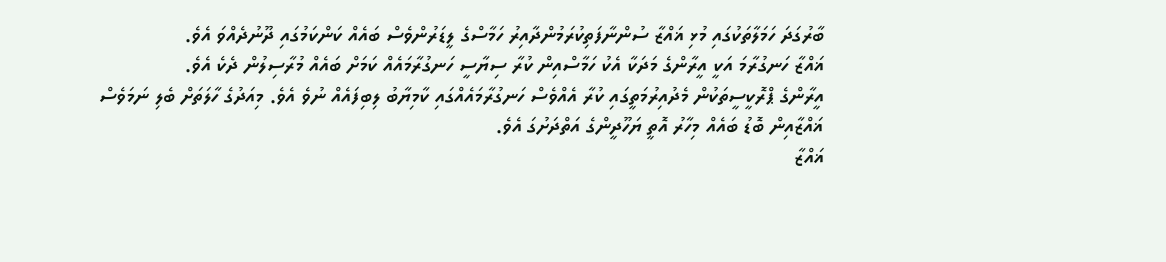ބާރުގަދަ ހަމަލާތަކުގައި މުޅި ޣައްޒާ ސުންނާފަތިކުރަމުންދާއިރު ހަމާސްގެ ލީޑަރުންވެސް ބައެއް ކަންކަމުގައި ދޫނުދެއްވަ އެވެ.
ޣައްޒާ ހަނގުރާމަ އަކީ އީރާންގެ މަދަކާ އެކު ހަމާސްއިން ކުރާ ސިޔާސީ ހަނގުރާމައެއް ކަމަށް ބައެއް މުރާސިލުން ދެކެ އެވެ.
އީރާންގެ ޕްރޮކީސީތަކުން މެދުއިރުމަތީގައި ކުރާ އެއްވެސް ހަނގުރާމައެއްގައި ކާމިޔާބު ލިބިފައެއް ނުވެ އެވެ. މިއަދުގެ ހާލަތަށް ބެލި ނަމަވެސް ޣައްޒާއިން ބޮޑު ބައެއް މިހާރު އޮތީ ޔަހޫދީންގެ އަތްދަށުގަ އެވެ.
ޣައްޒާ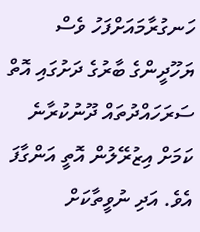ހަނގުރާމައަށްފަހު ވެސް ޔަހޫދީންގެ ބާރުގެ ދަށުގައި އޮތް ސަރަހައްދުތައް ދޫނުކުރާނެ ކަމަށް އިޒުރޭލުން އޮތީ އަންގާފަ އެވެ. އަދި ނުވީތާކަށް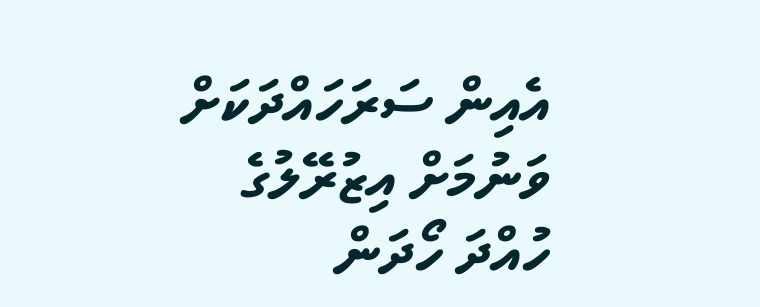އެއިން ސަރަހައްދަކަށް ވަނުމަށް އިޒުރޭލުގެ ހުއްދަ ހޯދަން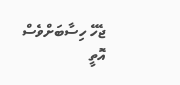ޖެހޭ ހިސާބަށްވެސް އޮތީ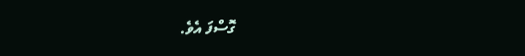ގޮސްފަ އެވެ.